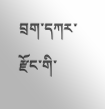བྲག་དཀར་རྫོང་གི་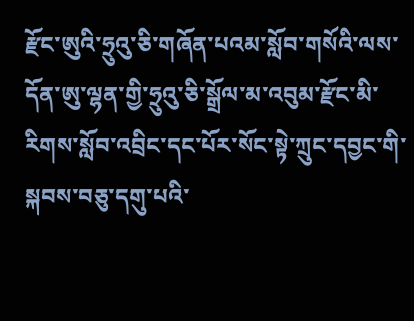རྫོང་ཨུའི་ཧྲུའུ་ཅི་གཞོན་པའམ་སློབ་གསོའི་ལས་དོན་ཨུ་ལྷན་གྱི་ཧྲུའུ་ཅི་སྒྲོལ་མ་འབུམ་རྫོང་མི་རིགས་སློབ་འབྲིང་དང་པོར་སོང་སྟེ་ཀྲུང་དབྱང་གི་སྐབས་བཅུ་དགུ་པའི་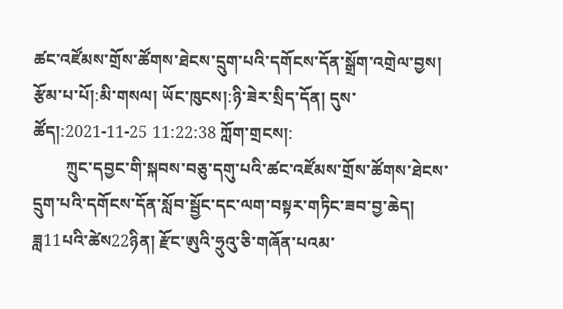ཚང་འཛོམས་གྲོས་ཚོགས་ཐེངས་དྲུག་པའི་དགོངས་དོན་སྒྲོག་འགྲེལ་བྱས།
རྩོམ་པ་པོ།:མི་གསལ། ཡོང་ཁུངས།:ཉི་ཟེར་སྲིད་དོན། དུས་ཚོད།:2021-11-25 11:22:38 ཀློག་གྲངས།:
        ཀྲུང་དབྱང་གི་སྐབས་བཅུ་དགུ་པའི་ཚང་འཛོམས་གྲོས་ཚོགས་ཐེངས་དྲུག་པའི་དགོངས་དོན་སློབ་སྦྱོང་དང་ལག་བསྟར་གཏིང་ཟབ་བྱ་ཆེད། ཟླ11པའི་ཚེས22ཉིན། རྫོང་ཨུའི་ཧྲུའུ་ཅི་གཞོན་པའམ་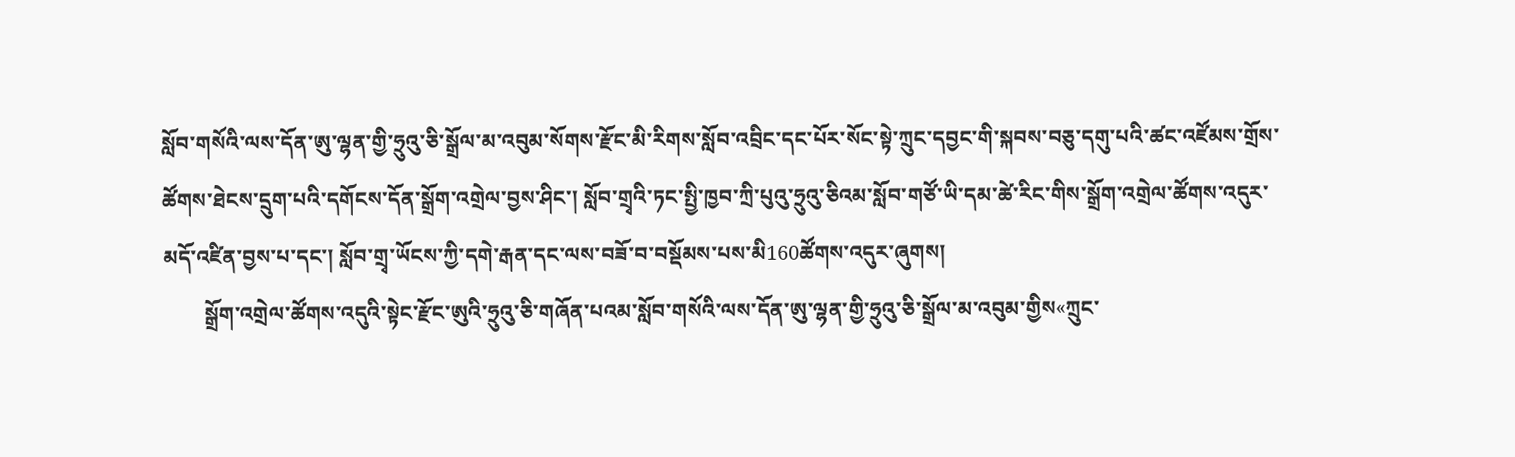སློབ་གསོའི་ལས་དོན་ཨུ་ལྷན་གྱི་ཧྲུའུ་ཅི་སྒྲོལ་མ་འབུམ་སོགས་རྫོང་མི་རིགས་སློབ་འབྲིང་དང་པོར་སོང་སྟེ་ཀྲུང་དབྱང་གི་སྐབས་བཅུ་དགུ་པའི་ཚང་འཛོམས་གྲོས་ཚོགས་ཐེངས་དྲུག་པའི་དགོངས་དོན་སྒྲོག་འགྲེལ་བྱས་ཤིང་། སློབ་གྲྭའི་ཏང་སྤྱི་ཁྱབ་ཀྲི་པུའུ་ཧྲུའུ་ཅིའམ་སློབ་གཙོ་ཡི་དམ་ཚེ་རིང་གིས་སྒྲོག་འགྲེལ་ཚོགས་འདུར་མདོ་འཛིན་བྱས་པ་དང་། སློབ་གྲྭ་ཡོངས་ཀྱི་དགེ་རྒན་དང་ལས་བཟོ་བ་བསྡོམས་པས་མི160ཚོགས་འདུར་ཞུགས།
        སྒྲོག་འགྲེལ་ཚོགས་འདུའི་སྟེང་རྫོང་ཨུའི་ཧྲུའུ་ཅི་གཞོན་པའམ་སློབ་གསོའི་ལས་དོན་ཨུ་ལྷན་གྱི་ཧྲུའུ་ཅི་སྒྲོལ་མ་འབུམ་གྱིས«ཀྲུང་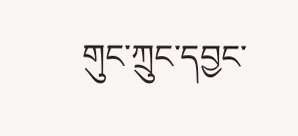གུང་ཀྲུང་དབྱང་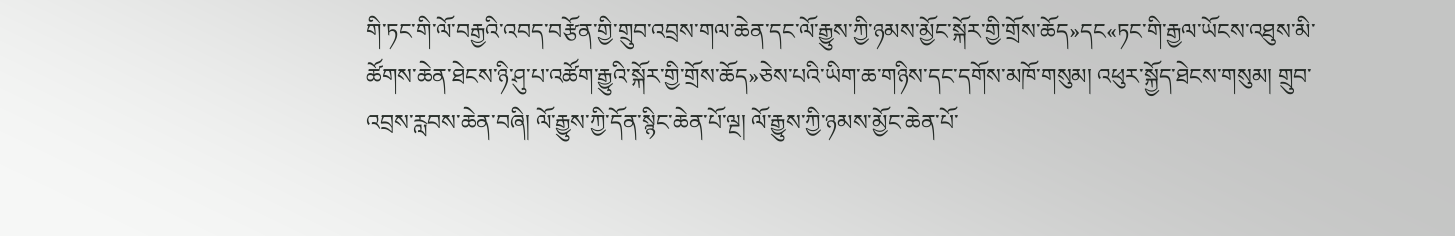གི་ཏང་གི་ལོ་བརྒྱའི་འབད་བརྩོན་གྱི་གྲུབ་འབྲས་གལ་ཆེན་དང་ལོ་རྒྱུས་ཀྱི་ཉམས་མྱོང་སྐོར་གྱི་གྲོས་ཆོད»དང«ཏང་གི་རྒྱལ་ཡོངས་འཐུས་མི་ཚོགས་ཆེན་ཐེངས་ཉི་ཤུ་པ་འཚོག་རྒྱུའི་སྐོར་གྱི་གྲོས་ཆོད»ཅེས་པའི་ཡིག་ཆ་གཉིས་དང་དགོས་མཁོ་གསུམ། འཕུར་སྐྱོད་ཐེངས་གསུམ། གྲུབ་འབྲས་རླབས་ཆེན་བཞི། ལོ་རྒྱུས་ཀྱི་དོན་སྙིང་ཆེན་པོ་ལྔ། ལོ་རྒྱུས་ཀྱི་ཉམས་མྱོང་ཆེན་པོ་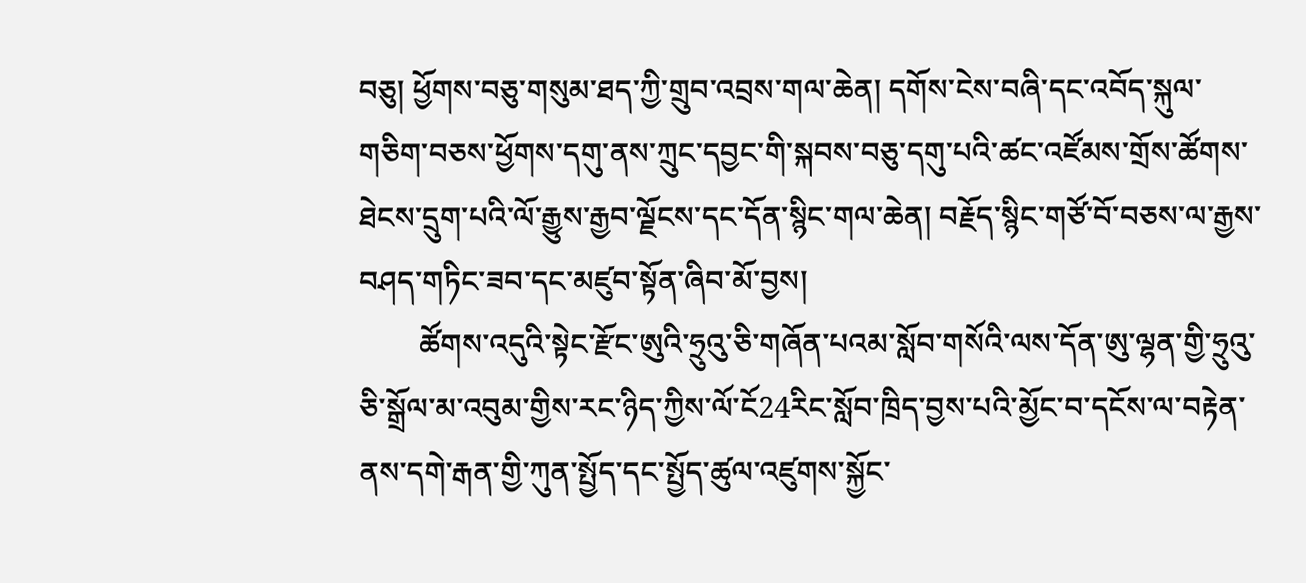བཅུ། ཕྱོགས་བཅུ་གསུམ་ཐད་ཀྱི་གྲུབ་འབྲས་གལ་ཆེན། དགོས་ངེས་བཞི་དང་འབོད་སྐུལ་གཅིག་བཅས་ཕྱོགས་དགུ་ནས་ཀྲུང་དབྱང་གི་སྐབས་བཅུ་དགུ་པའི་ཚང་འཛོམས་གྲོས་ཚོགས་ཐེངས་དྲུག་པའི་ལོ་རྒྱུས་རྒྱབ་ལྗོངས་དང་དོན་སྙིང་གལ་ཆེན། བརྗོད་སྙིང་གཙོ་བོ་བཅས་ལ་རྒྱས་བཤད་གཏིང་ཟབ་དང་མཛུབ་སྟོན་ཞིབ་མོ་བྱས།
        ཚོགས་འདུའི་སྟེང་རྫོང་ཨུའི་ཧྲུའུ་ཅི་གཞོན་པའམ་སློབ་གསོའི་ལས་དོན་ཨུ་ལྷན་གྱི་ཧྲུའུ་ཅི་སྒྲོལ་མ་འབུམ་གྱིས་རང་ཉིད་ཀྱིས་ལོ་ངོ24རིང་སློབ་ཁྲིད་བྱས་པའི་མྱོང་བ་དངོས་ལ་བརྟེན་ནས་དགེ་རྒན་གྱི་ཀུན་སྤྱོད་དང་སྤྱོད་ཚུལ་འཛུགས་སྐྱོང་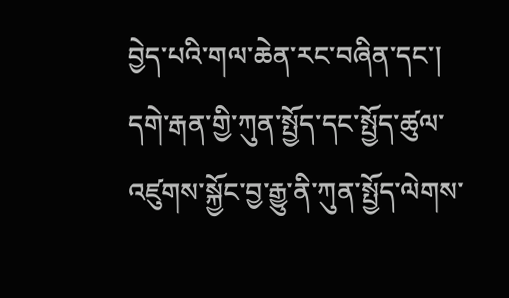བྱེད་པའི་གལ་ཆེན་རང་བཞིན་དང་། དགེ་རྒན་གྱི་ཀུན་སྤྱོད་དང་སྤྱོད་ཚུལ་འཛུགས་སྐྱོང་བྱ་རྒྱུ་ནི་ཀུན་སྤྱོད་ལེགས་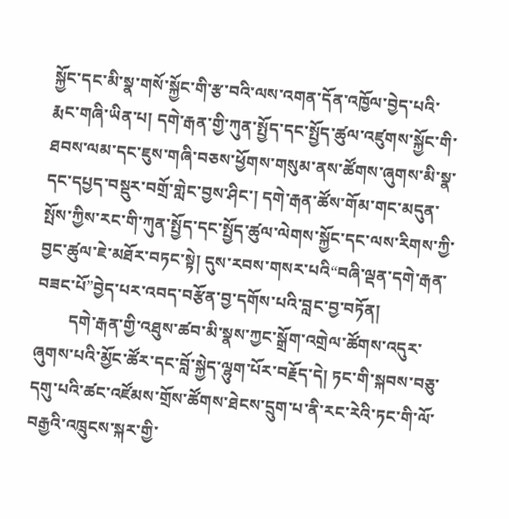སྐྱོང་དང་མི་སྣ་གསོ་སྐྱོང་གི་རྩ་བའི་ལས་འགན་དོན་འཁྱོལ་བྱེད་པའི་རྨང་གཞི་ཡིན་པ། དགེ་རྒན་གྱི་ཀུན་སྤྱོད་དང་སྤྱོད་ཚུལ་འཛུགས་སྐྱོང་གི་ཐབས་ལམ་དང་ཇུས་གཞི་བཅས་ཕྱོགས་གསུམ་ནས་ཚོགས་ཞུགས་མི་སྣ་དང་དཔྱད་བསྡུར་བགྲོ་གླེང་བྱས་ཤིང་། དགེ་རྒན་ཚོས་གོམ་གང་མདུན་སྤོས་ཀྱིས་རང་གི་ཀུན་སྤྱོད་དང་སྤྱོད་ཚུལ་ལེགས་སྐྱོང་དང་ལས་རིགས་ཀྱི་བྱང་ཚུལ་ཇེ་མཐོར་བཏང་སྟེ། དུས་རབས་གསར་པའི“བཞི་ལྡན་དགེ་རྒན་བཟང་པོ”བྱེད་པར་འབད་བརྩོན་བྱ་དགོས་པའི་བླང་བྱ་བཏོན།
        དགེ་རྒན་གྱི་འཐུས་ཚབ་མི་སྣས་ཀྱང་སྒྲོག་འགྲེལ་ཚོགས་འདུར་ཞུགས་པའི་མྱོང་ཚོར་དང་བློ་སྐྱེད་ལྷུག་པོར་བརྗོད་དེ། ཏང་གི་སྐབས་བཅུ་དགུ་པའི་ཚང་འཛོམས་གྲོས་ཚོགས་ཐེངས་དྲུག་པ་ནི་རང་རེའི་ཏང་གི་ལོ་བརྒྱའི་འཁྲུངས་སྐར་གྱི་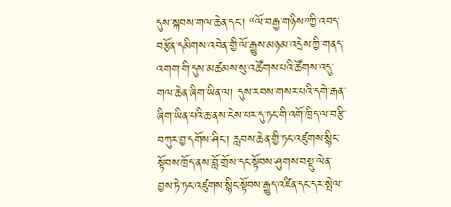དུས་སྐབས་གལ་ཆེན་དང་། “ལོ་བརྒྱ་གཉིས”ཀྱི་འབད་བརྩོན་དམིགས་འབེན་གྱི་ལོ་རྒྱུས་མཉམ་འདྲེས་ཀྱི་གནད་འགག་གི་དུས་མཚམས་སུ་འཚོགས་པའི་ཚོགས་འདུ་གལ་ཆེན་ཞིག་ཡིན་ལ། དུས་རབས་གསར་པའི་དགེ་རྒན་ཞིག་ཡིན་པའི་ཆ་ནས་ངེས་པར་དུ་ཏང་གི་འགོ་ཁྲིད་ལ་བརྩི་བཀུར་བྱ་དགོས་ཤིང་། རླབས་ཆེན་གྱི་ཏང་འཛུགས་སྙིང་སྟོབས་ཁྲོད་ནས་བློ་གྲོས་དང་སྟོབས་ཤུགས་བསྡུ་ལེན་བྱས་ཏེ་ཏང་འཛུགས་སྙིང་སྟོབས་རྒྱུད་འཛིན་དང་དར་སྤེལ་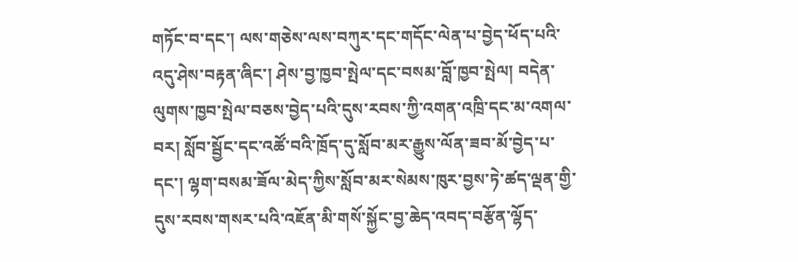གཏོང་བ་དང་། ལས་གཅེས་ལས་བཀུར་དང་གདོང་ལེན་པ་བྱེད་ཕོད་པའི་འདུ་ཤེས་བརྟན་ཞིང་། ཤེས་བྱ་ཁྱབ་སྤེལ་དང་བསམ་བློ་ཁྱབ་སྤེལ། བདེན་ལུགས་ཁྱབ་སྤེལ་བཅས་བྱེད་པའི་དུས་རབས་ཀྱི་འགན་འཁྲི་དང་མ་འགལ་བར། སློབ་སྦྱོང་དང་འཚོ་བའི་ཁྲོད་དུ་སློབ་མར་རྒྱུས་ལོན་ཟབ་མོ་བྱེད་པ་དང་། ལྷག་བསམ་ཟོལ་མེད་ཀྱིས་སློབ་མར་སེམས་ཁུར་བྱས་ཏེ་ཚད་ལྡན་གྱི་དུས་རབས་གསར་པའི་འཇོན་མི་གསོ་སྐྱོང་བྱ་ཆེད་འབད་བརྩོན་ལྷོད་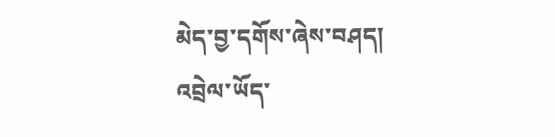མེད་བྱ་དགོས་ཞེས་བཤད།
འབྲེལ་ཡོད་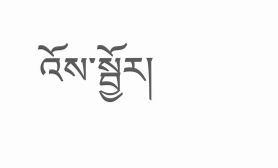འོས་སྦྱོར།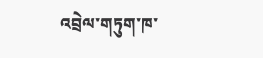འབྲེལ་གཏུག་ཁ་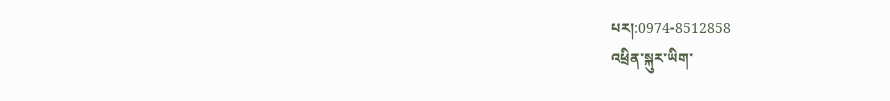པར།:0974-8512858
འཕྲིན་སྐུར་ཡིག་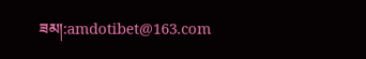ཟམ།:amdotibet@163.com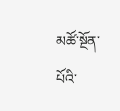མཚོ་སྔོན་པོའི་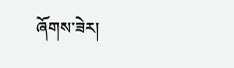ཞོགས་ཟེར།